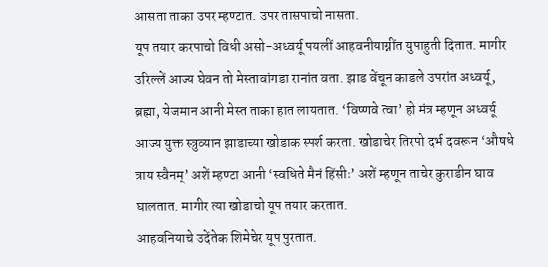आसता ताका उपर म्हण्टात. उपर तासपाचो नासता.
यूप तयार करपाचो विधी असो-अध्वर्यू पयलीं आहवनीयाग्नींत युपाहुती दितात. मागीर उरिल्लें आज्य घेवन तो मेस्तावांगडा रानांत वता. झाड वेंचून काडले उपरांत अध्वर्यू, ब्रह्मा, येजमान आनी मेस्त ताका हात लायतात. ‘विष्णवे त्वा’ हो मंत्र म्हणून अध्वर्यू आज्य युक्त स्त्रुव्यान झाडाच्या खोडाक स्पर्श करता. खोडाचेर तिरपो दर्भ दवरून ‘औषधे त्राय स्वैनम्’ अशें म्हण्टा आनी ‘स्वधिते मैनं हिंसीः’ अशें म्हणून ताचेर कुराडीन घाव घालतात. मागीर त्या खोडाचो यूप तयार करतात.
आहवनियाचे उदेंतेक शिमेचेर यूप पुरतात.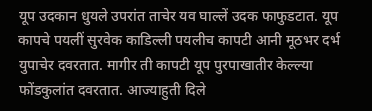यूप उदकान धुयले उपरांत ताचेर यव घाल्लें उदक फाफुडटात. यूप कापचे पयलीं सुरवेक काडिल्ली पयलीच कापटी आनी मूठभर दर्भ युपाचेर दवरतात. मागीर ती कापटी यूप पुरपाखातीर केल्ल्या फोंडकुलांत दवरतात. आज्याहुती दिले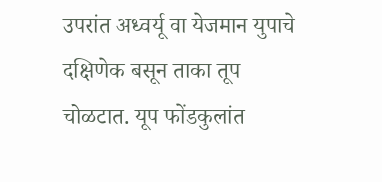उपरांत अध्वर्यू वा येजमान युपाचे दक्षिणेक बसून ताका तूप चोळटात. यूप फोंडकुलांत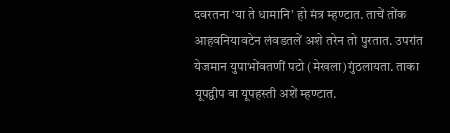दवरतना ‘या ते धामानि’ हो मंत्र म्हण्टात. ताचें तोंक आहवनियावटेन लंवडतलें अशे तरेन तो पुरतात. उपरांत येजमान युपाभोंवतणीं पटो (मेखला)गुंठलायता. ताका यूपद्वीप वा यूपहस्ती अशें म्हण्टात.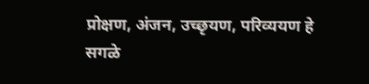प्रोक्षण, अंजन, उच्छृयण, परिव्ययण हे सगळे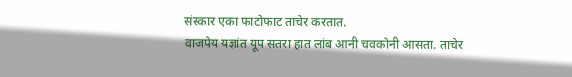संस्कार एका फाटोफाट ताचेर करतात.
वाजपेय यज्ञांत यूप सतरा हात लांब आनी चवकोनी आसता. ताचेर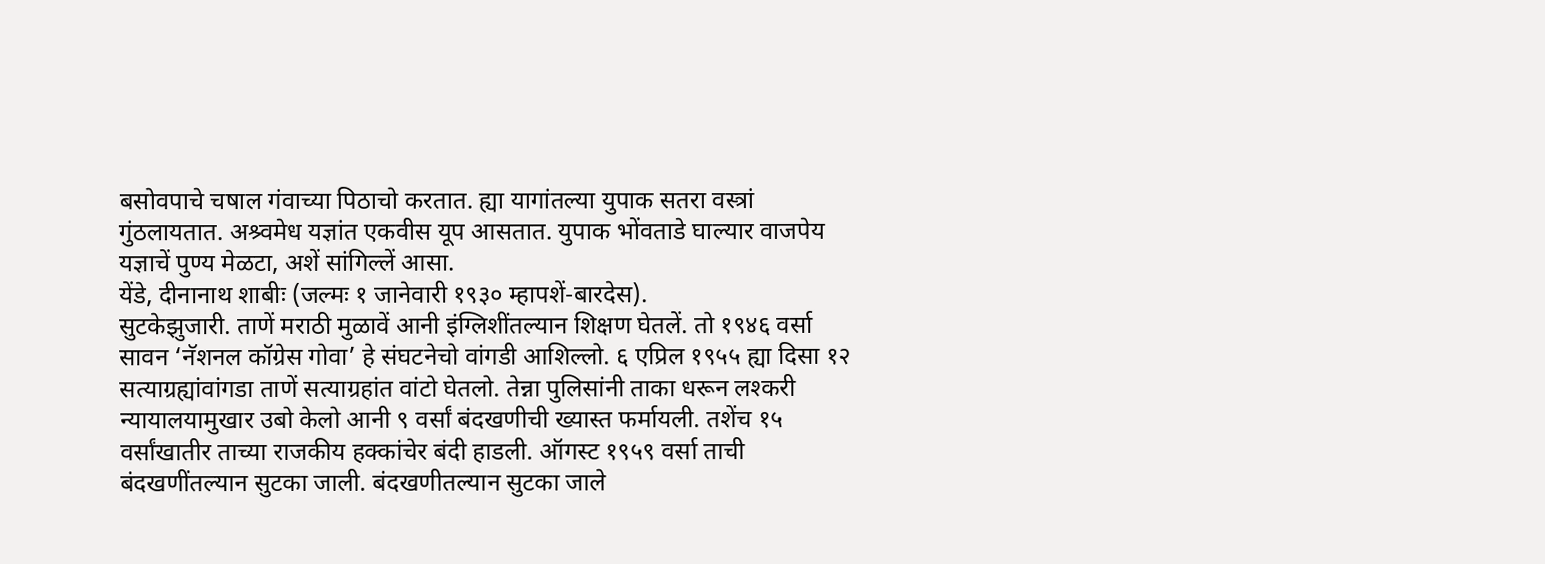बसोवपाचे चषाल गंवाच्या पिठाचो करतात. ह्या यागांतल्या युपाक सतरा वस्त्रां गुंठलायतात. अश्र्वमेध यज्ञांत एकवीस यूप आसतात. युपाक भोंवताडे घाल्यार वाजपेय यज्ञाचें पुण्य मेळटा, अशें सांगिल्लें आसा.
येंडे, दीनानाथ शाबीः (जल्मः १ जानेवारी १९३० म्हापशें-बारदेस).
सुटकेझुजारी. ताणें मराठी मुळावें आनी इंग्लिशींतल्यान शिक्षण घेतलें. तो १९४६ वर्सा सावन ‘नॅशनल कॉग्रेस गोवा’ हे संघटनेचो वांगडी आशिल्लो. ६ एप्रिल १९५५ ह्या दिसा १२ सत्याग्रह्यांवांगडा ताणें सत्याग्रहांत वांटो घेतलो. तेन्ना पुलिसांनी ताका धरून लश्करी न्यायालयामुखार उबो केलो आनी ९ वर्सां बंदखणीची ख्यास्त फर्मायली. तशेंच १५ वर्सांखातीर ताच्या राजकीय हक्कांचेर बंदी हाडली. ऑगस्ट १९५९ वर्सा ताची बंदखणींतल्यान सुटका जाली. बंदखणीतल्यान सुटका जाले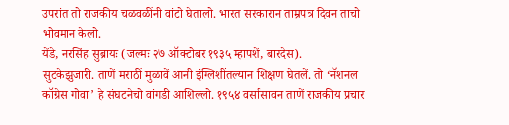उपरांत तो राजकीय चळवळींनी वांटो घेतालो. भारत सरकारान ताम्रपत्र दिवन ताचो भोवमान केलो.
येंडे, नरसिंह सुब्रायः (जल्मः २७ ऑक्टोबर १९३५ म्हापशें, बारदेस).
सुटकेझुजारी. ताणें मराठीं मुळावें आनी इंग्लिशींतल्यान शिक्षण घेतलें. तो ‘नॅशनल कॉग्रेस गोवा’ हे संघटनेचो वांगडी आशिल्लो. १९५४ वर्सासावन ताणें राजकीय प्रचार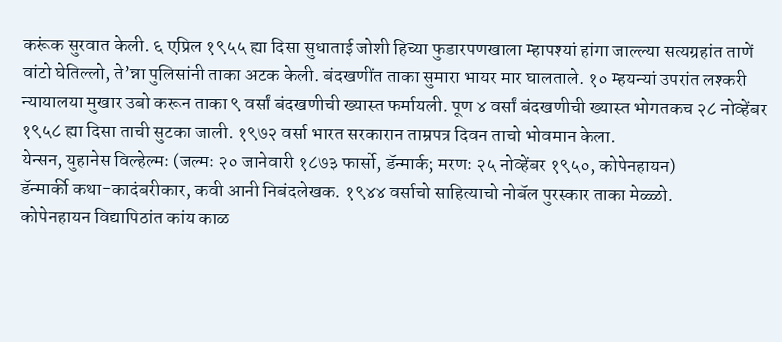करूंक सुरवात केली. ६ एप्रिल १९५५ ह्या दिसा सुधाताई जोशी हिच्या फुडारपणखाला म्हापश्यां हांगा जाल्ल्या सत्यग्रहांत ताणें वांटो घेतिल्लो, ते’न्ना पुलिसांनी ताका अटक केली. बंदखणींत ताका सुमारा भायर मार घालताले. १० म्हयन्यां उपरांत लश्करी न्यायालया मुखार उबो करून ताका ९ वर्सां बंदखणीची ख्यास्त फर्मायली. पूण ४ वर्सां बंदखणीची ख्यास्त भोगतकच २८ नोव्हेंबर १९५८ ह्या दिसा ताची सुटका जाली. १९७२ वर्सा भारत सरकारान ताम्रपत्र दिवन ताचो भोवमान केला.
येन्सन, युहानेस विल्हेल्मः (जल्मः २० जानेवारी १८७३ फार्सो, डॅन्मार्क; मरणः २५ नोव्हेंबर १९५०, कोपेनहायन)
डॅन्मार्की कथा-कादंबरीकार, कवी आनी निबंदलेखक. १९४४ वर्साचो साहित्याचो नोबॅल पुरस्कार ताका मेळ्ळो.
कोपेनहायन विद्यापिठांत कांय काळ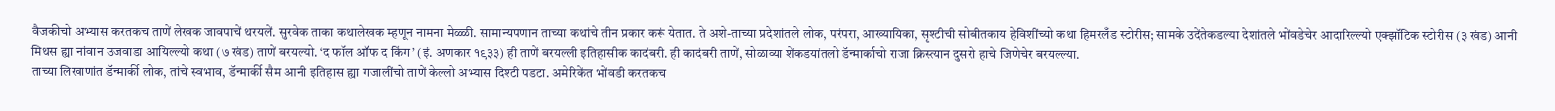वैजकीचो अभ्यास करतकच ताणें लेखक जावपाचें थरयलें. सुरवेक ताका कथालेखक म्हणून नामना मेळ्ळी. सामान्यपणान ताच्या कथांचे तीन प्रकार करूं येतात. ते अशे-ताच्या प्रदेशांतले लोक, परंपरा, आख्यायिका, सृश्टीची सोबीतकाय हेविशींच्यो कथा हिमरलँड स्टोरीस; सामके उदेंतेकडल्या देशांतले भोंवडेचेर आदारिल्ल्यो एक्झॉटिक स्टोरीस (३ खंड) आनी मिथस ह्या नांवान उजवाडा आयिल्ल्यो कथा (७ खंड) ताणें बरयल्यो. ‘द फॉल ऑफ द किंग’ (इं. अणकार १९३३) ही ताणें बरयल्ली इतिहासीक कादंबरी. ही कादंबरी ताणें, सोळाव्या शेंकडयांतलो डॅन्मार्काचो राजा क्रिस्त्यान दुसरो हाचे जिणेचेर बरयल्ल्या.
ताच्या लिखाणांत डॅन्मार्की लोक, तांचे स्वभाव, डॅन्मार्की सैम आनी इतिहास ह्या गजालींचो ताणें केल्लो अभ्यास दिश्टी पडटा. अमेरिकेंत भोंवडी करतकच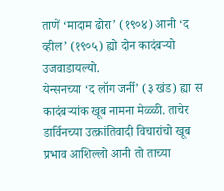ताणें ‘मादाम ढोरा’ (१९०४) आनी ‘द व्हील’ (१९०५) ह्यो दोन कादंबऱ्यो उजवाडायल्यो.
येन्सनच्या ‘द लॉग जर्नी’ (३ खंड) ह्या स कादंबऱ्यांक खूब नामना मेळ्ळी. ताचेर डार्विनच्या उत्क्रांतिवादी विचारांचो खूब प्रभाव आशिल्लो आनी तो ताच्या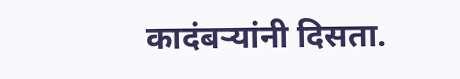कादंबऱ्यांनी दिसता.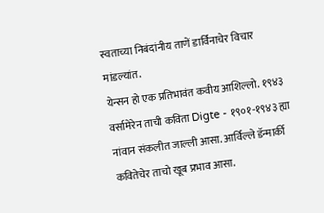स्वताच्या निबंदांनीय ताणें डार्विनाचेर विचार मांडल्यांत.
येन्सन हो एक प्रतिभावंत कवीय आशिल्लो. १९४३ वर्सामेरेन ताची कविता Digte - १९०१-१९४३ ह्या नांवान संकलीत जाल्ली आसा. आर्विल्ले डॅन्मार्की कवितेचेर ताचो खूब प्रभाव आसा.